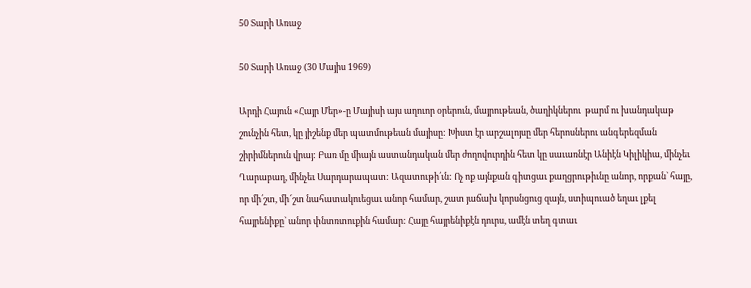50 Տարի Առաջ

50 Տարի Առաջ (30 Մայիս 1969)

Արդի Հայուն «Հայր Մեր»-ը Մայիսի այս աղուոր օրերուն, մայրութեան, ծաղիկներու  թարմ ու խանդակաթ շունչին հետ, կը յիշենք մեր պատմութեան մայիսը: Խիստ էր արշալոյսը մեր հերոսներու անգերեզման շիրիմներուն վրայ: Բառ մը միայն աստանդական մեր ժողովուրդին հետ կը սաւառնէր Անիէն Կիլիկիա, մինչեւ Ղարաբաղ, մինչեւ Սարդարապատ: Ազատութի՛ւն: Ոչ ոք այնքան գիտցաւ քաղցրութիւնը անոր, որքան` հայը, որ մի՛շտ, մի՜շտ նահատակուեցաւ անոր համար, շատ յաճախ կորսնցուց զայն, ստիպուած եղաւ լքել հայրենիքը` անոր փնտռտուքին համար: Հայը հայրենիքէն դուրս, ամէն տեղ գտաւ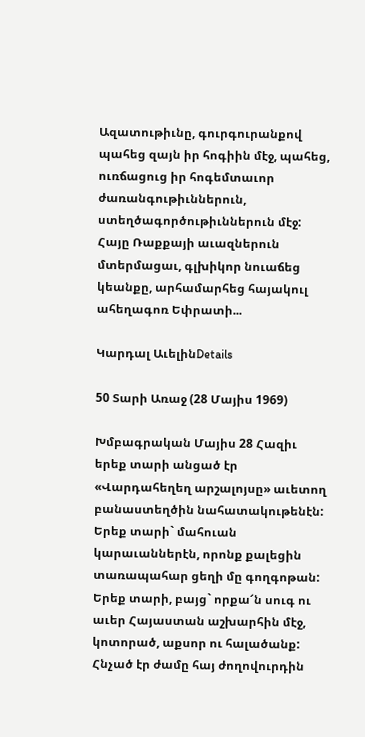Ազատութիւնը, գուրգուրանքով պահեց զայն իր հոգիին մէջ, պահեց, ուռճացուց իր հոգեմտաւոր ժառանգութիւններուն, ստեղծագործութիւններուն մէջ: Հայը Ռաքքայի աւազներուն մտերմացաւ, գլխիկոր նուաճեց կեանքը, արհամարհեց հայակուլ ահեղագոռ Եփրատի...

Կարդալ ԱւելինDetails

50 Տարի Առաջ (28 Մայիս 1969)

Խմբագրական Մայիս 28 Հազիւ երեք տարի անցած էր «Վարդահեղեղ արշալոյսը» աւետող բանաստեղծին նահատակութենէն: Երեք տարի` մահուան կարաւաններէն, որոնք քալեցին տառապահար ցեղի մը գողգոթան: Երեք տարի, բայց` որքա՜ն սուգ ու աւեր Հայաստան աշխարհին մէջ, կոտորած, աքսոր ու հալածանք: Հնչած էր ժամը հայ ժողովուրդին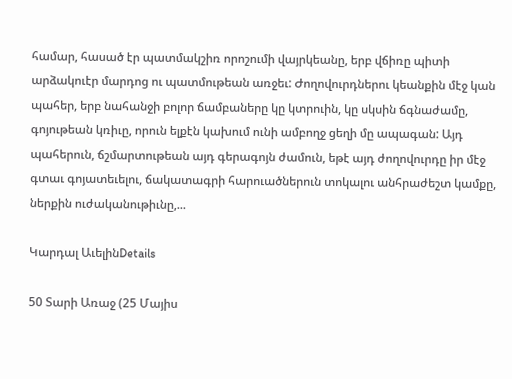համար, հասած էր պատմակշիռ որոշումի վայրկեանը, երբ վճիռը պիտի արձակուէր մարդոց ու պատմութեան առջեւ: Ժողովուրդներու կեանքին մէջ կան պահեր, երբ նահանջի բոլոր ճամբաները կը կտրուին, կը սկսին ճգնաժամը, գոյութեան կռիւը, որուն ելքէն կախում ունի ամբողջ ցեղի մը ապագան: Այդ պահերուն, ճշմարտութեան այդ գերագոյն ժամուն, եթէ այդ ժողովուրդը իր մէջ գտաւ գոյատեւելու, ճակատագրի հարուածներուն տոկալու անհրաժեշտ կամքը, ներքին ուժականութիւնը,...

Կարդալ ԱւելինDetails

50 Տարի Առաջ (25 Մայիս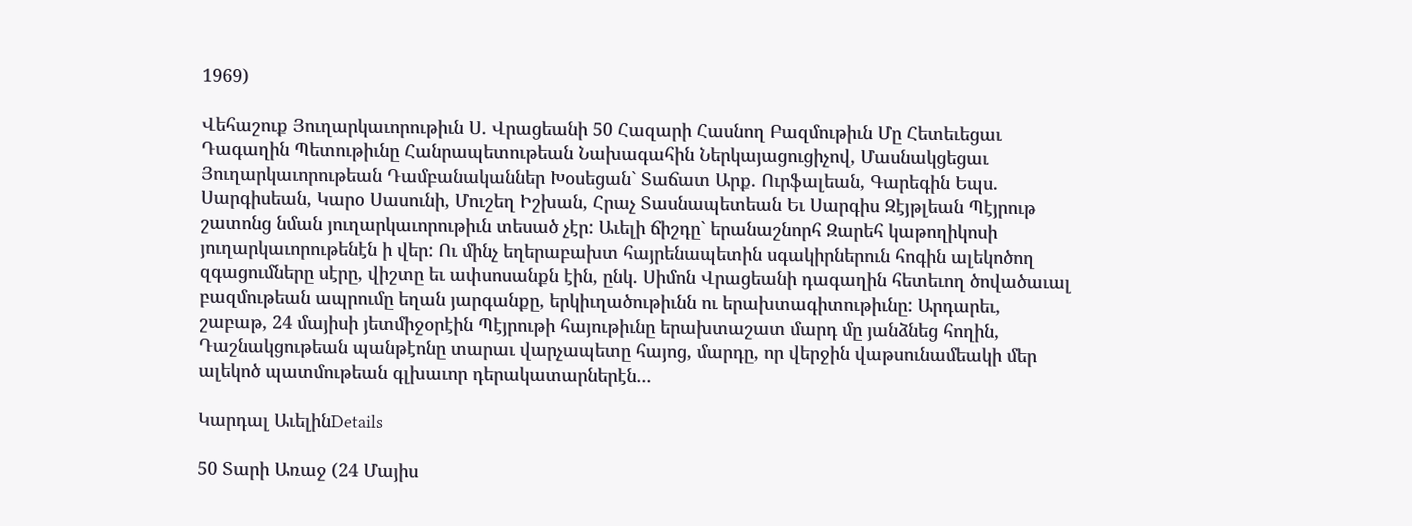1969)

Վեհաշուք Յուղարկաւորութիւն Ս. Վրացեանի 50 Հազարի Հասնող Բազմութիւն Մը Հետեւեցաւ Դագաղին Պետութիւնը Հանրապետութեան Նախագահին Ներկայացուցիչով, Մասնակցեցաւ Յուղարկաւորութեան Դամբանականներ Խօսեցան` Տաճատ Արք. Ուրֆալեան, Գարեգին Եպս. Սարգիսեան, Կարօ Սասունի, Մուշեղ Իշխան, Հրաչ Տասնապետեան Եւ Սարգիս Զէյթլեան Պէյրութ շատոնց նման յուղարկաւորութիւն տեսած չէր: Աւելի ճիշդը` երանաշնորհ Զարեհ կաթողիկոսի յուղարկաւորութենէն ի վեր: Ու մինչ եղերաբախտ հայրենապետին սգակիրներուն հոգին ալեկոծող զգացումները սէրը, վիշտը եւ ափսոսանքն էին, ընկ. Սիմոն Վրացեանի դագաղին հետեւող ծովածաւալ բազմութեան ապրումը եղան յարգանքը, երկիւղածութիւնն ու երախտագիտութիւնը: Արդարեւ, շաբաթ, 24 մայիսի յետմիջօրէին Պէյրութի հայութիւնը երախտաշատ մարդ մը յանձնեց հողին, Դաշնակցութեան պանթէոնը տարաւ վարչապետը հայոց, մարդը, որ վերջին վաթսունամեակի մեր ալեկոծ պատմութեան գլխաւոր դերակատարներէն...

Կարդալ ԱւելինDetails

50 Տարի Առաջ (24 Մայիս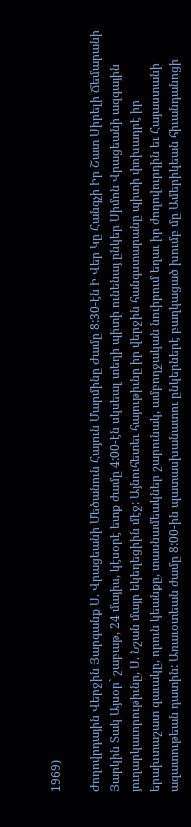1969)

Ժողովրդային Վերջին Յարգանք Ս. Վրացեանի Մեծանուն Հայուն Մարմինը Ժամը 8:30-էն Ի Վեր Կը Հանգչի Իր Շատ Սիրելի Ճեմարանի Յարկին Տակ Այսօր` շաբաթ, 24 մայիս, կէսօրէ ետք ժամը 4:00-էն սկսեալ տեղի պիտի ունենայ ընկեր Սիմոն Վրացեանի ազգային յուղարկաւորութիւնը, Ս. Նշան մայր եկեղեցիին մէջ: Այնուհետեւ հայութիւնը իր վերջին հանգստարանը պիտի փոխադրէ իր երախտաշատ զաւակը, որուն կեանքը, տասնամեակներ շարունակ, ամբողջական նուիրում եղաւ իր ժողովուրդին եւ Հայաստանի ազատութեան դատին: Առաւօտեան ժամը 8:00-ին պատասխանատու ընկերներէ բաղկացած խումբ մը Ամերիկեան հիւանդանոցի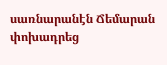սառնարանէն Ճեմարան փոխադրեց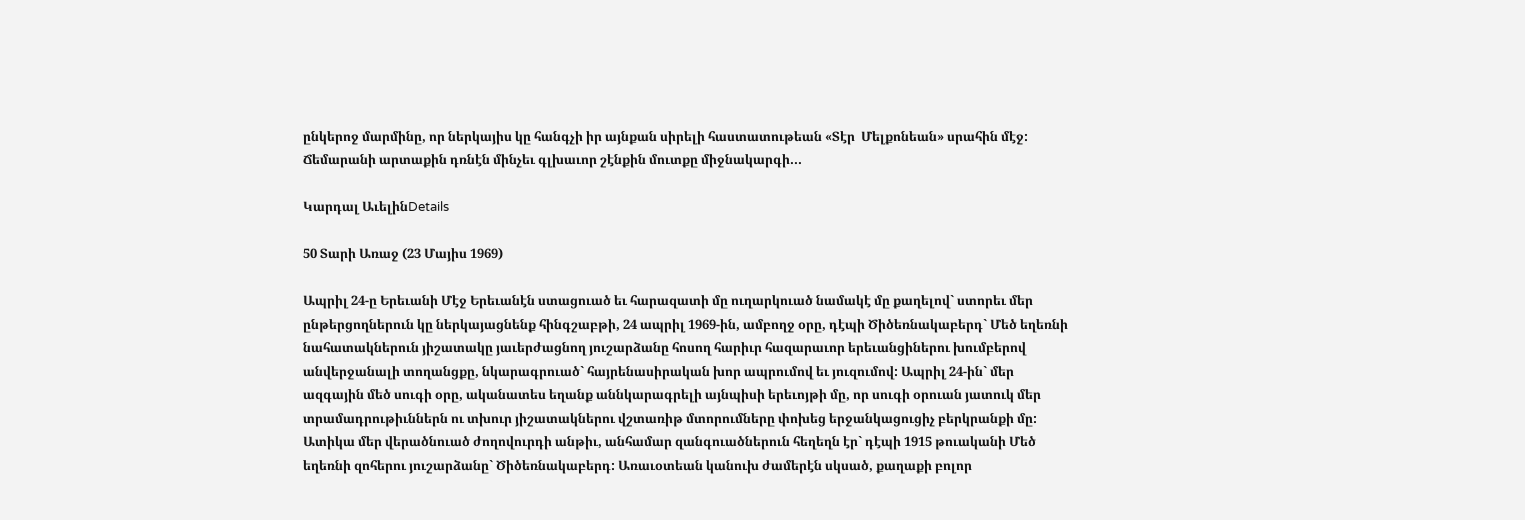ընկերոջ մարմինը, որ ներկայիս կը հանգչի իր այնքան սիրելի հաստատութեան «Տէր  Մելքոնեան» սրահին մէջ: Ճեմարանի արտաքին դռնէն մինչեւ գլխաւոր շէնքին մուտքը միջնակարգի...

Կարդալ ԱւելինDetails

50 Տարի Առաջ (23 Մայիս 1969)

Ապրիլ 24-ը Երեւանի Մէջ Երեւանէն ստացուած եւ հարազատի մը ուղարկուած նամակէ մը քաղելով` ստորեւ մեր ընթերցողներուն կը ներկայացնենք հինգշաբթի, 24 ապրիլ 1969-ին, ամբողջ օրը, դէպի Ծիծեռնակաբերդ` Մեծ եղեռնի նահատակներուն յիշատակը յաւերժացնող յուշարձանը հոսող հարիւր հազարաւոր երեւանցիներու խումբերով անվերջանալի տողանցքը, նկարագրուած` հայրենասիրական խոր ապրումով եւ յուզումով: Ապրիլ 24-ին` մեր ազգային մեծ սուգի օրը, ականատես եղանք աննկարագրելի այնպիսի երեւոյթի մը, որ սուգի օրուան յատուկ մեր տրամադրութիւններն ու տխուր յիշատակներու վշտառիթ մտորումները փոխեց երջանկացուցիչ բերկրանքի մը: Ատիկա մեր վերածնուած ժողովուրդի անթիւ, անհամար զանգուածներուն հեղեղն էր` դէպի 1915 թուականի Մեծ եղեռնի զոհերու յուշարձանը` Ծիծեռնակաբերդ: Առաւօտեան կանուխ ժամերէն սկսած, քաղաքի բոլոր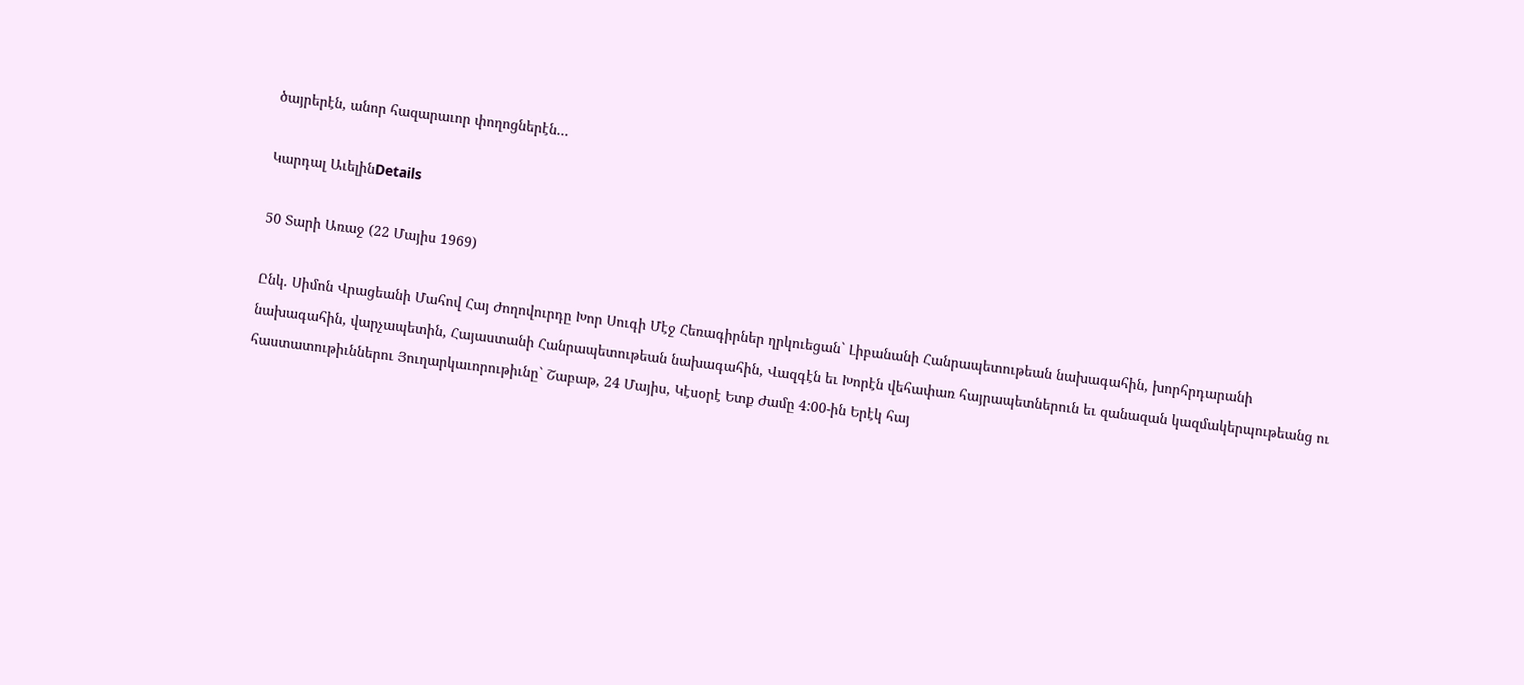ծայրերէն, անոր հազարաւոր փողոցներէն...

Կարդալ ԱւելինDetails

50 Տարի Առաջ (22 Մայիս 1969)

Ընկ. Սիմոն Վրացեանի Մահով Հայ Ժողովուրդը Խոր Սուգի Մէջ Հեռագիրներ ղրկուեցան` Լիբանանի Հանրապետութեան նախագահին, խորհրդարանի նախագահին, վարչապետին, Հայաստանի Հանրապետութեան նախագահին, Վազգէն եւ Խորէն վեհափառ հայրապետներուն եւ զանազան կազմակերպութեանց ու հաստատութիւններու Յուղարկաւորութիւնը` Շաբաթ, 24 Մայիս, Կէսօրէ Ետք Ժամը 4:00-ին Երէկ հայ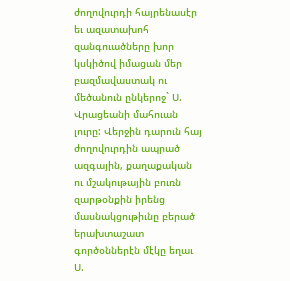ժողովուրդի հայրենասէր եւ ազատախոհ զանգուածները խոր կսկիծով իմացան մեր բազմավաստակ ու մեծանուն ընկերոջ` Ս. Վրացեանի մահուան լուրը: Վերջին դարուն հայ ժողովուրդին ապրած ազգային, քաղաքական ու մշակութային բուռն զարթօնքին իրենց մասնակցութիւնը բերած երախտաշատ գործօններէն մէկը եղաւ Ս.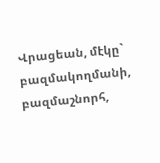Վրացեան, մէկը` բազմակողմանի, բազմաշնորհ,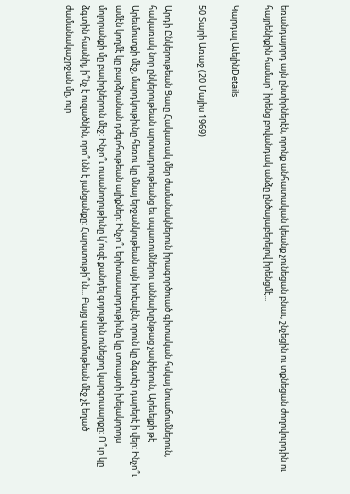եռանդայորդ այն ընտիրներէն, որոնք անհատական կեանք չունեցան բնաւ, շնչեցին ու տքնեցան ժողովուրդին ու հայրենիքին համար` իրենց բովանդակ անձը ընծայաբերելով իրենցմէ...

Կարդալ ԱւելինDetails

50 Տարի Առաջ (20 Մայիս 1969)

Արդի Ընկերութեան Ցաւը Հակառակ մեր ժամանակներուն իրագործուած գիտական հսկայ նուաճումներուն, հակառակ նոր ընկերութեան արտադրութեանց եւ սպառումներու աննախընթաց չափերուն, Արեւելքի թէ Արեւմուտքի մէջ, մարդկութիւնը հեռու կը մնայ երջանկութեան այն իտէալէն, որուն կը ձգտէր դարերէ ի վեր: Ինչո՞ւ ամէն կողմէ կը բարձրանան դժգոհութեան ալիքներ: Ինչո՞ւ երիտասարդութիւնը կը տուայտի խելակորոյս մոլորանքի մը բաւիղներուն մէջ: Ինչո՞ւ ուսանողութիւնը կ՛ուզէ քանդել գոյութիւն ունեցող կարգուսարքը: Ո՞ւր կը ձգտին հասնիլ, ի՞նչ է ուզածնին, որո՞ւնն է յանցանքը: Հարստութի՞ւն... Բայց պատմութեան մէջ չէ եղած ժամանակաշրջան մը, ուր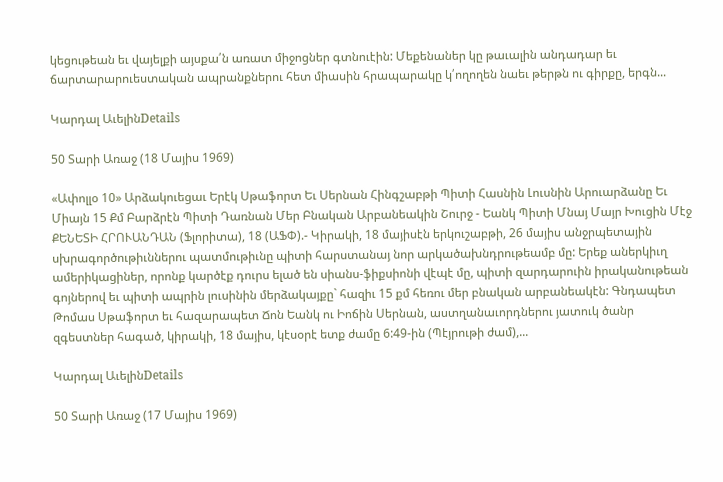կեցութեան եւ վայելքի այսքա՛ն առատ միջոցներ գտնուէին: Մեքենաներ կը թաւալին անդադար եւ ճարտարարուեստական ապրանքներու հետ միասին հրապարակը կ՛ողողեն նաեւ թերթն ու գիրքը, երգն...

Կարդալ ԱւելինDetails

50 Տարի Առաջ (18 Մայիս 1969)

«Ափոլլօ 10» Արձակուեցաւ Երէկ Սթաֆորտ Եւ Սերնան Հինգշաբթի Պիտի Հասնին Լուսնին Արուարձանը Եւ Միայն 15 Քմ Բարձրէն Պիտի Դառնան Մեր Բնական Արբանեակին Շուրջ - Եանկ Պիտի Մնայ Մայր Խուցին Մէջ ՔԵՆԵՏԻ ՀՐՈՒԱՆԴԱՆ (Ֆլորիտա), 18 (ԱՖՓ).- Կիրակի, 18 մայիսէն երկուշաբթի, 26 մայիս անջրպետային սխրագործութիւններու պատմութիւնը պիտի հարստանայ նոր արկածախնդրութեամբ մը: Երեք աներկիւղ ամերիկացիներ, որոնք կարծէք դուրս ելած են սիանս-ֆիքսիոնի վէպէ մը, պիտի զարդարուին իրականութեան գոյներով եւ պիտի ապրին լուսինին մերձակայքը` հազիւ 15 քմ հեռու մեր բնական արբանեակէն: Գնդապետ Թոմաս Սթաֆորտ եւ հազարապետ Ճոն Եանկ ու Իոճին Սերնան, աստղանաւորդներու յատուկ ծանր զգեստներ հագած, կիրակի, 18 մայիս, կէսօրէ ետք ժամը 6:49-ին (Պէյրութի ժամ),...

Կարդալ ԱւելինDetails

50 Տարի Առաջ (17 Մայիս 1969)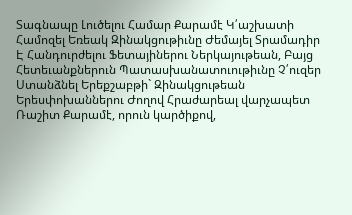Տագնապը Լուծելու Համար Քարամէ Կ՛աշխատի Համոզել Եռեակ Զինակցութիւնը Ժեմայել Տրամադիր Է Հանդուրժելու Ֆետայիներու Ներկայութեան, Բայց Հետեւանքներուն Պատասխանատուութիւնը Չ՛ուզեր Ստանձնել Երեքշաբթի` Զինակցութեան Երեսփոխաններու Ժողով Հրաժարեալ վարչապետ Ռաշիտ Քարամէ, որուն կարծիքով,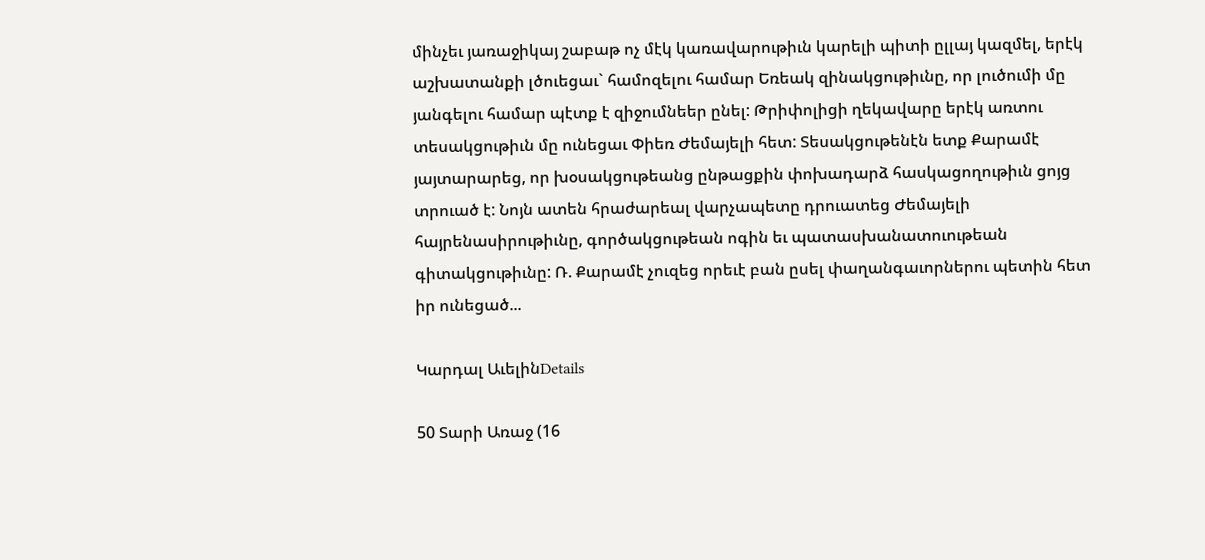մինչեւ յառաջիկայ շաբաթ ոչ մէկ կառավարութիւն կարելի պիտի ըլլայ կազմել, երէկ աշխատանքի լծուեցաւ` համոզելու համար Եռեակ զինակցութիւնը, որ լուծումի մը յանգելու համար պէտք է զիջումնեեր ընել: Թրիփոլիցի ղեկավարը երէկ առտու տեսակցութիւն մը ունեցաւ Փիեռ Ժեմայելի հետ: Տեսակցութենէն ետք Քարամէ յայտարարեց, որ խօսակցութեանց ընթացքին փոխադարձ հասկացողութիւն ցոյց տրուած է: Նոյն ատեն հրաժարեալ վարչապետը դրուատեց Ժեմայելի հայրենասիրութիւնը, գործակցութեան ոգին եւ պատասխանատուութեան գիտակցութիւնը: Ռ. Քարամէ չուզեց որեւէ բան ըսել փաղանգաւորներու պետին հետ իր ունեցած...

Կարդալ ԱւելինDetails

50 Տարի Առաջ (16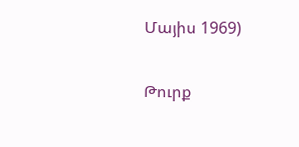Մայիս 1969)

Թուրք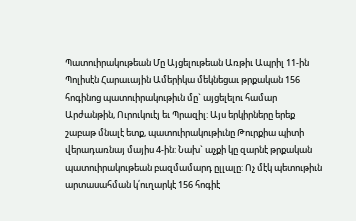Պատուիրակութեան Մը Այցելութեան Առթիւ Ապրիլ 11-ին Պոլիսէն Հարաւային Ամերիկա մեկնեցաւ թրքական 156 հոգինոց պատուիրակութիւն մը` այցելելու համար Արժանթին, Ուրուկուէյ եւ Պրազիլ: Այս երկիրները երեք շաբաթ մնալէ ետք, պատուիրակութիւնը Թուրքիա պիտի վերադառնայ մայիս 4-ին: Նախ` աչքի կը զարնէ թրքական պատուիրակութեան բազմամարդ ըլլալը: Ոչ մէկ պետութիւն արտասահման կ՛ուղարկէ 156 հոգիէ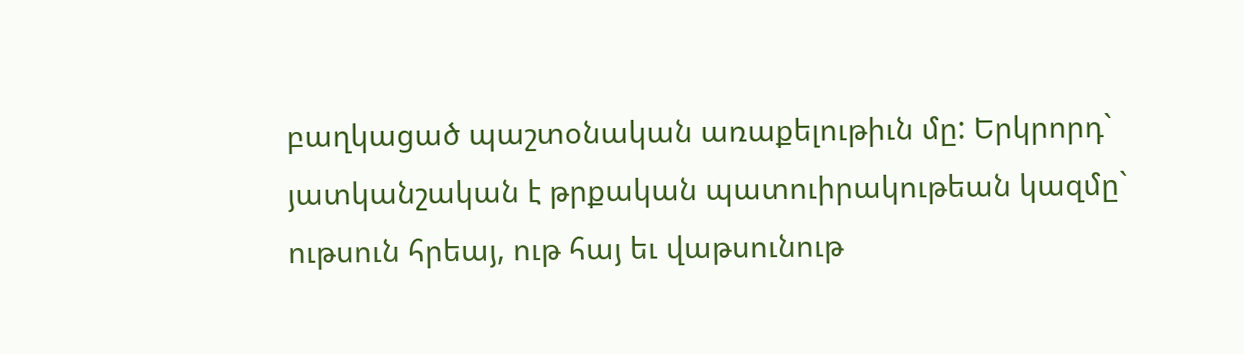բաղկացած պաշտօնական առաքելութիւն մը: Երկրորդ` յատկանշական է թրքական պատուիրակութեան կազմը` ութսուն հրեայ, ութ հայ եւ վաթսունութ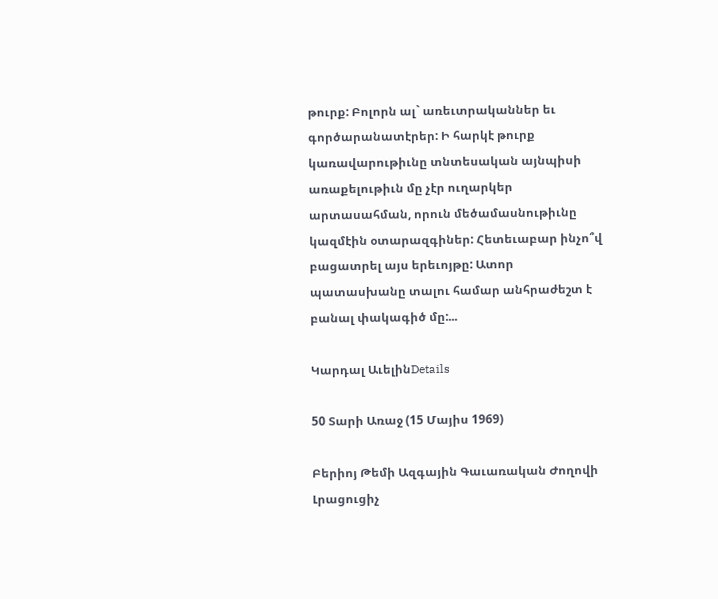թուրք: Բոլորն ալ` առեւտրականներ եւ գործարանատէրեր: Ի հարկէ թուրք կառավարութիւնը տնտեսական այնպիսի առաքելութիւն մը չէր ուղարկեր արտասահման, որուն մեծամասնութիւնը կազմէին օտարազգիներ: Հետեւաբար ինչո՞վ բացատրել այս երեւոյթը: Ատոր պատասխանը տալու համար անհրաժեշտ է բանալ փակագիծ մը:...

Կարդալ ԱւելինDetails

50 Տարի Առաջ (15 Մայիս 1969)

Բերիոյ Թեմի Ազգային Գաւառական Ժողովի Լրացուցիչ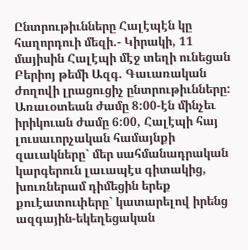Ընտրութիւնները Հալէպէն կը հաղորդուի մեզի.- Կիրակի, 11 մայիսին Հալէպի մէջ տեղի ունեցան Բերիոյ թեմի Ազգ. Գաւառական ժողովի լրացուցիչ ընտրութիւնները: Առաւօտեան ժամը 8:00-էն մինչեւ իրիկուան ժամը 6:00, Հալէպի հայ լուսաւորչական համայնքի զաւակները` մեր սահմանադրական կարգերուն լաւապէս գիտակից, խուռներամ դիմեցին երեք քուէատուփերը` կատարելով իրենց ազգային-եկեղեցական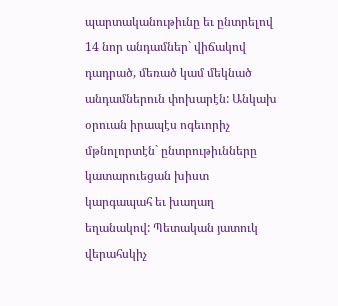պարտականութիւնը եւ ընտրելով 14 նոր անդամներ` վիճակով դադրած, մեռած կամ մեկնած անդամներուն փոխարէն: Անկախ օրուան իրապէս ոգեւորիչ մթնոլորտէն` ընտրութիւնները կատարուեցան խիստ կարգապահ եւ խաղաղ եղանակով: Պետական յատուկ վերահսկիչ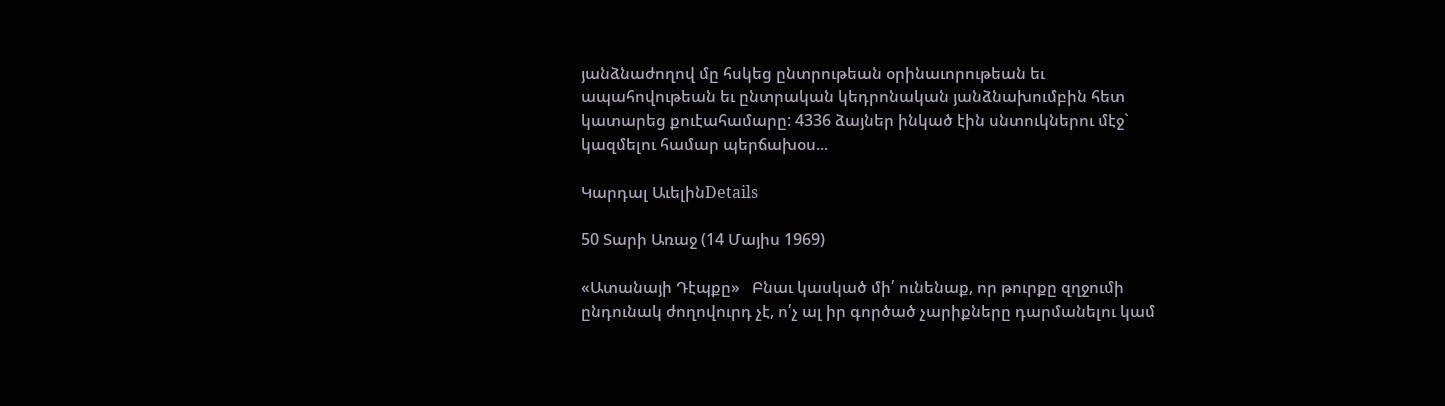յանձնաժողով մը հսկեց ընտրութեան օրինաւորութեան եւ ապահովութեան եւ ընտրական կեդրոնական յանձնախումբին հետ կատարեց քուէահամարը: 4336 ձայներ ինկած էին սնտուկներու մէջ` կազմելու համար պերճախօս...

Կարդալ ԱւելինDetails

50 Տարի Առաջ (14 Մայիս 1969)

«Ատանայի Դէպքը»   Բնաւ կասկած մի՛ ունենաք, որ թուրքը զղջումի ընդունակ ժողովուրդ չէ, ո՛չ ալ իր գործած չարիքները դարմանելու կամ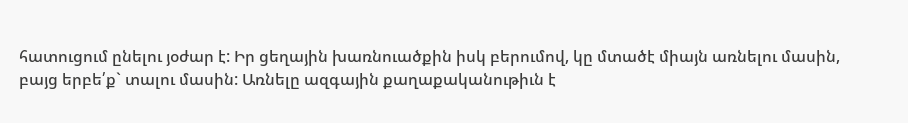հատուցում ընելու յօժար է: Իր ցեղային խառնուածքին իսկ բերումով, կը մտածէ միայն առնելու մասին, բայց երբե՛ք` տալու մասին: Առնելը ազգային քաղաքականութիւն է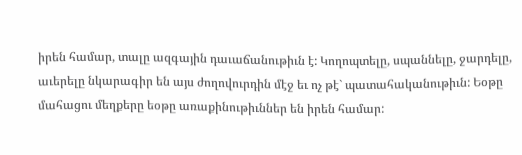իրեն համար, տալը ազգային դաւաճանութիւն է: Կողոպտելը, սպաննելը, ջարդելը, աւերելը նկարագիր են այս ժողովուրդին մէջ եւ ոչ թէ` պատահականութիւն: Եօթը մահացու մեղքերը եօթը առաքինութիւններ են իրեն համար: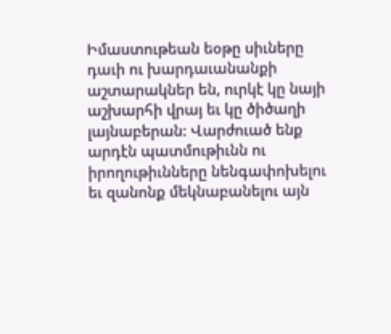Իմաստութեան եօթը սիւները դաւի ու խարդաւանանքի աշտարակներ են, ուրկէ կը նայի աշխարհի վրայ եւ կը ծիծաղի լայնաբերան: Վարժուած ենք արդէն պատմութիւնն ու իրողութիւնները նենգափոխելու եւ զանոնք մեկնաբանելու այն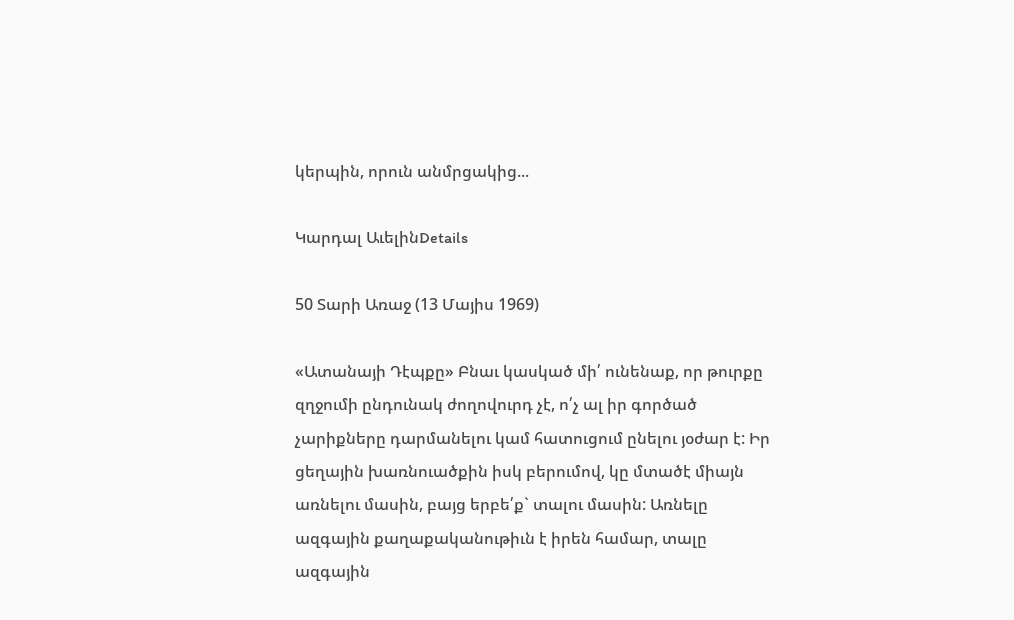կերպին, որուն անմրցակից...

Կարդալ ԱւելինDetails

50 Տարի Առաջ (13 Մայիս 1969)

«Ատանայի Դէպքը» Բնաւ կասկած մի՛ ունենաք, որ թուրքը զղջումի ընդունակ ժողովուրդ չէ, ո՛չ ալ իր գործած չարիքները դարմանելու կամ հատուցում ընելու յօժար է: Իր ցեղային խառնուածքին իսկ բերումով, կը մտածէ միայն առնելու մասին, բայց երբե՛ք` տալու մասին: Առնելը ազգային քաղաքականութիւն է իրեն համար, տալը ազգային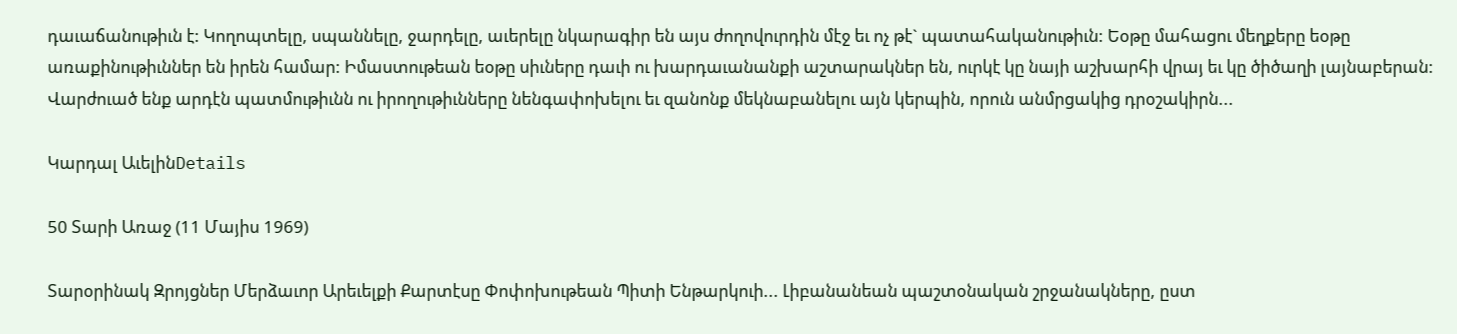դաւաճանութիւն է: Կողոպտելը, սպաննելը, ջարդելը, աւերելը նկարագիր են այս ժողովուրդին մէջ եւ ոչ թէ` պատահականութիւն: Եօթը մահացու մեղքերը եօթը առաքինութիւններ են իրեն համար: Իմաստութեան եօթը սիւները դաւի ու խարդաւանանքի աշտարակներ են, ուրկէ կը նայի աշխարհի վրայ եւ կը ծիծաղի լայնաբերան: Վարժուած ենք արդէն պատմութիւնն ու իրողութիւնները նենգափոխելու եւ զանոնք մեկնաբանելու այն կերպին, որուն անմրցակից դրօշակիրն...

Կարդալ ԱւելինDetails

50 Տարի Առաջ (11 Մայիս 1969)

Տարօրինակ Զրոյցներ Մերձաւոր Արեւելքի Քարտէսը Փոփոխութեան Պիտի Ենթարկուի... Լիբանանեան պաշտօնական շրջանակները, ըստ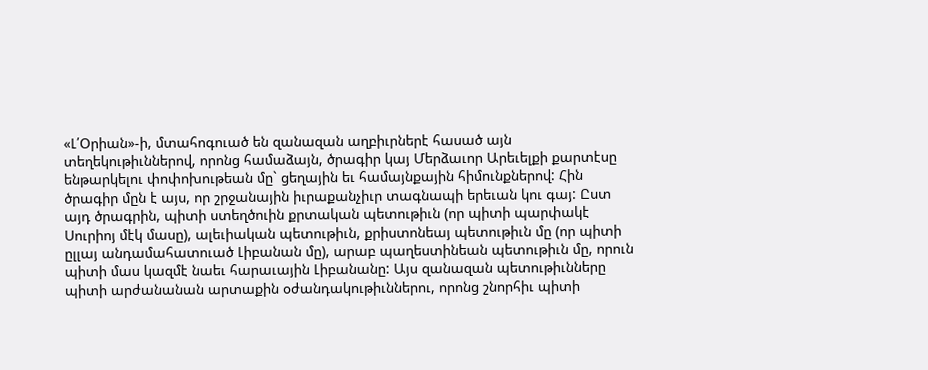«Լ՛Օրիան»-ի, մտահոգուած են զանազան աղբիւրներէ հասած այն տեղեկութիւններով, որոնց համաձայն, ծրագիր կայ Մերձաւոր Արեւելքի քարտէսը ենթարկելու փոփոխութեան մը` ցեղային եւ համայնքային հիմունքներով: Հին ծրագիր մըն է այս, որ շրջանային իւրաքանչիւր տագնապի երեւան կու գայ: Ըստ այդ ծրագրին, պիտի ստեղծուին քրտական պետութիւն (որ պիտի պարփակէ Սուրիոյ մէկ մասը), ալեւիական պետութիւն, քրիստոնեայ պետութիւն մը (որ պիտի ըլլայ անդամահատուած Լիբանան մը), արաբ պաղեստինեան պետութիւն մը, որուն պիտի մաս կազմէ նաեւ հարաւային Լիբանանը: Այս զանազան պետութիւնները պիտի արժանանան արտաքին օժանդակութիւններու, որոնց շնորհիւ պիտի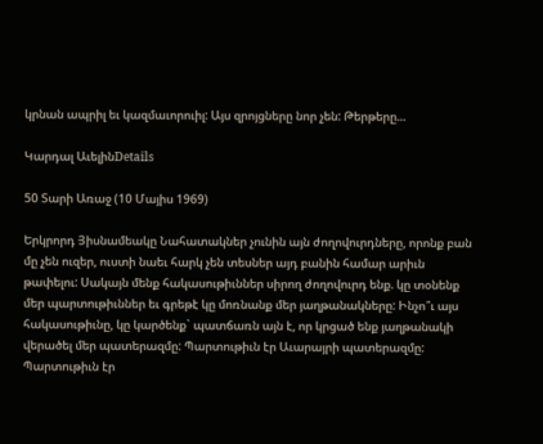կրնան ապրիլ եւ կազմաւորուիլ: Այս զրոյցները նոր չեն: Թերթերը...

Կարդալ ԱւելինDetails

50 Տարի Առաջ (10 Մայիս 1969)

Երկրորդ Յիսնամեակը Նահատակներ չունին այն ժողովուրդները, որոնք բան մը չեն ուզեր, ուստի նաեւ հարկ չեն տեսներ այդ բանին համար արիւն թափելու: Սակայն մենք հակասութիւններ սիրող ժողովուրդ ենք. կը տօնենք մեր պարտութիւններ եւ գրեթէ կը մոռնանք մեր յաղթանակները: Ինչո՞ւ այս հակասութիւնը, կը կարծենք` պատճառն այն է, որ կրցած ենք յաղթանակի վերածել մեր պատերազմը: Պարտութիւն էր Աւարայրի պատերազմը: Պարտութիւն էր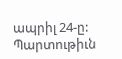ապրիլ 24-ը: Պարտութիւն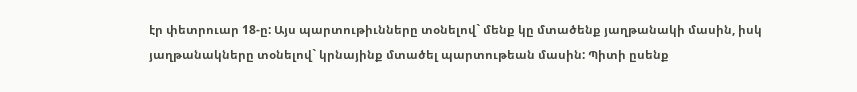էր փետրուար 18-ը: Այս պարտութիւնները տօնելով` մենք կը մտածենք յաղթանակի մասին, իսկ յաղթանակները տօնելով` կրնայինք մտածել պարտութեան մասին: Պիտի ըսենք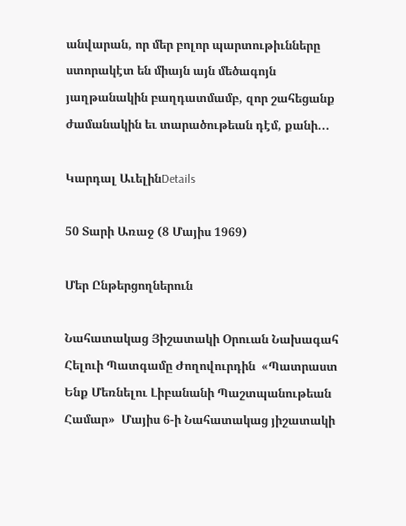անվարան, որ մեր բոլոր պարտութիւնները ստորակէտ են միայն այն մեծագոյն յաղթանակին բաղդատմամբ, զոր շահեցանք ժամանակին եւ տարածութեան դէմ, քանի...

Կարդալ ԱւելինDetails

50 Տարի Առաջ (8 Մայիս 1969)

Մեր Ընթերցողներուն

Նահատակաց Յիշատակի Օրուան Նախագահ Հելուի Պատգամը Ժողովուրդին  «Պատրաստ Ենք Մեռնելու Լիբանանի Պաշտպանութեան Համար»  Մայիս 6-ի Նահատակաց յիշատակի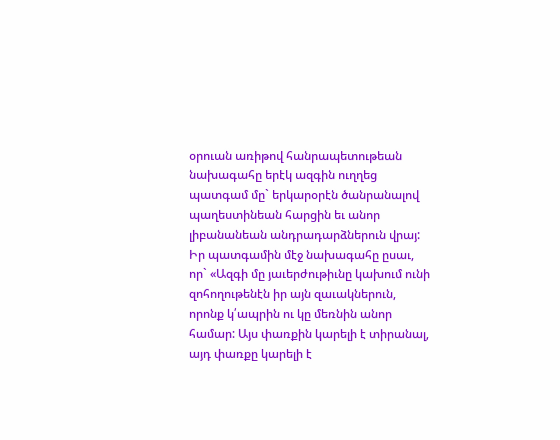օրուան առիթով հանրապետութեան նախագահը երէկ ազգին ուղղեց պատգամ մը` երկարօրէն ծանրանալով պաղեստինեան հարցին եւ անոր լիբանանեան անդրադարձներուն վրայ: Իր պատգամին մէջ նախագահը ըսաւ, որ` «Ազգի մը յաւերժութիւնը կախում ունի զոհողութենէն իր այն զաւակներուն, որոնք կ՛ապրին ու կը մեռնին անոր համար: Այս փառքին կարելի է տիրանալ, այդ փառքը կարելի է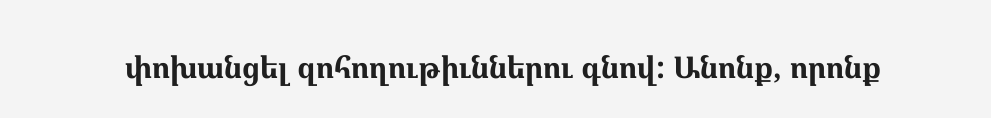փոխանցել զոհողութիւններու գնով: Անոնք, որոնք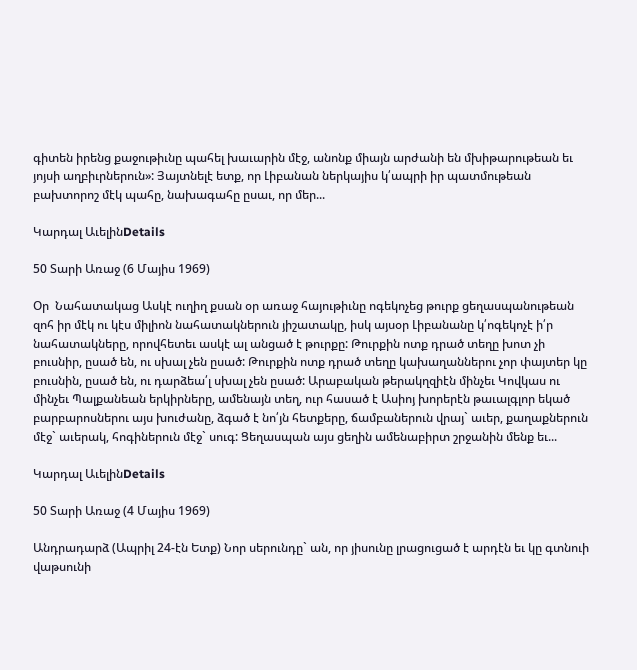գիտեն իրենց քաջութիւնը պահել խաւարին մէջ, անոնք միայն արժանի են մխիթարութեան եւ յոյսի աղբիւրներուն»: Յայտնելէ ետք, որ Լիբանան ներկայիս կ՛ապրի իր պատմութեան բախտորոշ մէկ պահը, նախագահը ըսաւ, որ մեր...

Կարդալ ԱւելինDetails

50 Տարի Առաջ (6 Մայիս 1969)

Օր  Նահատակաց Ասկէ ուղիղ քսան օր առաջ հայութիւնը ոգեկոչեց թուրք ցեղասպանութեան զոհ իր մէկ ու կէս միլիոն նահատակներուն յիշատակը, իսկ այսօր Լիբանանը կ՛ոգեկոչէ ի՛ր նահատակները, որովհետեւ ասկէ ալ անցած է թուրքը: Թուրքին ոտք դրած տեղը խոտ չի բուսնիր, ըսած են, ու սխալ չեն ըսած: Թուրքին ոտք դրած տեղը կախաղաններու չոր փայտեր կը բուսնին, ըսած են, ու դարձեա՛լ սխալ չեն ըսած: Արաբական թերակղզիէն մինչեւ Կովկաս ու մինչեւ Պալքանեան երկիրները, ամենայն տեղ, ուր հասած է Ասիոյ խորերէն թաւալգլոր եկած բարբարոսներու այս խուժանը, ձգած է նո՛յն հետքերը, ճամբաներուն վրայ` աւեր, քաղաքներուն մէջ` աւերակ, հոգիներուն մէջ` սուգ: Ցեղասպան այս ցեղին ամենաբիրտ շրջանին մենք եւ...

Կարդալ ԱւելինDetails

50 Տարի Առաջ (4 Մայիս 1969)

Անդրադարձ (Ապրիլ 24-էն Ետք) Նոր սերունդը` ան, որ յիսունը լրացուցած է արդէն եւ կը գտնուի վաթսունի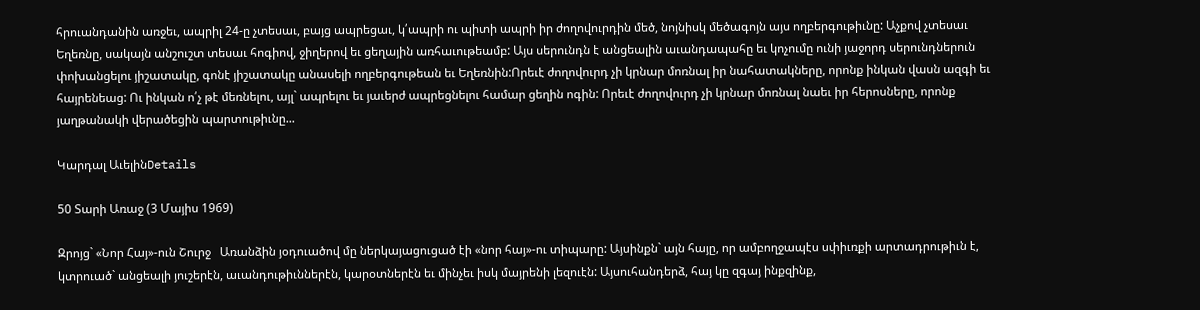հրուանդանին առջեւ, ապրիլ 24-ը չտեսաւ, բայց ապրեցաւ, կ՛ապրի ու պիտի ապրի իր ժողովուրդին մեծ, նոյնիսկ մեծագոյն այս ողբերգութիւնը: Աչքով չտեսաւ Եղեռնը, սակայն անշուշտ տեսաւ հոգիով, ջիղերով եւ ցեղային առհաւութեամբ: Այս սերունդն է անցեալին աւանդապահը եւ կոչումը ունի յաջորդ սերունդներուն փոխանցելու յիշատակը, գոնէ յիշատակը անասելի ողբերգութեան եւ Եղեռնին:Որեւէ ժողովուրդ չի կրնար մոռնալ իր նահատակները, որոնք ինկան վասն ազգի եւ հայրենեաց: Ու ինկան ո՛չ թէ մեռնելու, այլ` ապրելու եւ յաւերժ ապրեցնելու համար ցեղին ոգին: Որեւէ ժողովուրդ չի կրնար մոռնալ նաեւ իր հերոսները, որոնք յաղթանակի վերածեցին պարտութիւնը...

Կարդալ ԱւելինDetails

50 Տարի Առաջ (3 Մայիս 1969)

Զրոյց` «Նոր Հայ»-ուն Շուրջ   Առանձին յօդուածով մը ներկայացուցած էի «նոր հայ»-ու տիպարը: Այսինքն` այն հայը, որ ամբողջապէս սփիւռքի արտադրութիւն է, կտրուած` անցեալի յուշերէն, աւանդութիւններէն, կարօտներէն եւ մինչեւ իսկ մայրենի լեզուէն: Այսուհանդերձ, հայ կը զգայ ինքզինք,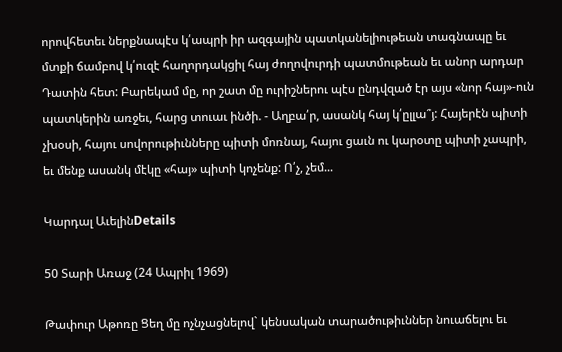որովհետեւ ներքնապէս կ՛ապրի իր ազգային պատկանելիութեան տագնապը եւ մտքի ճամբով կ՛ուզէ հաղորդակցիլ հայ ժողովուրդի պատմութեան եւ անոր արդար Դատին հետ: Բարեկամ մը, որ շատ մը ուրիշներու պէս ընդվզած էր այս «նոր հայ»-ուն պատկերին առջեւ, հարց տուաւ ինծի. - Աղբա՛ր, ասանկ հայ կ՛ըլլա՞յ: Հայերէն պիտի չխօսի, հայու սովորութիւնները պիտի մոռնայ, հայու ցաւն ու կարօտը պիտի չապրի, եւ մենք ասանկ մէկը «հայ» պիտի կոչենք: Ո՛չ, չեմ...

Կարդալ ԱւելինDetails

50 Տարի Առաջ (24 Ապրիլ 1969)

Թափուր Աթոռը Ցեղ մը ոչնչացնելով` կենսական տարածութիւններ նուաճելու եւ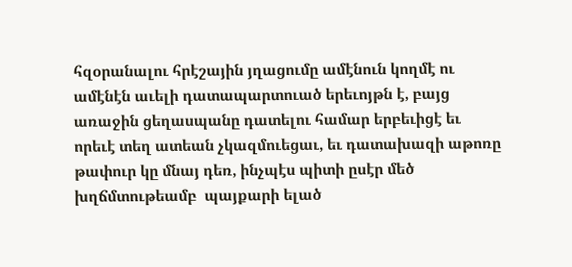հզօրանալու հրէշային յղացումը ամէնուն կողմէ ու ամէնէն աւելի դատապարտուած երեւոյթն է, բայց առաջին ցեղասպանը դատելու համար երբեւիցէ եւ որեւէ տեղ ատեան չկազմուեցաւ, եւ դատախազի աթոռը թափուր կը մնայ դեռ, ինչպէս պիտի ըսէր մեծ խղճմտութեամբ  պայքարի ելած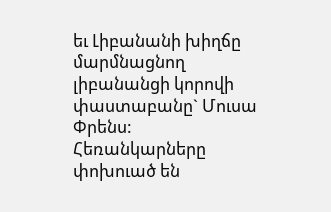եւ Լիբանանի խիղճը մարմնացնող լիբանանցի կորովի փաստաբանը` Մուսա Փրենս: Հեռանկարները փոխուած են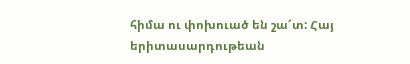հիմա ու փոխուած են շա՜տ: Հայ երիտասարդութեան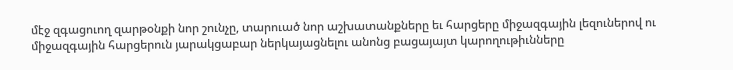մէջ զգացուող զարթօնքի նոր շունչը, տարուած նոր աշխատանքները եւ հարցերը միջազգային լեզուներով ու միջազգային հարցերուն յարակցաբար ներկայացնելու անոնց բացայայտ կարողութիւնները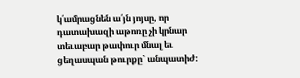կ՛ամրացնեն ա՛յն յոյսը, որ դատախազի աթոռը չի կրնար տեւաբար թափուր մնալ եւ ցեղասպան թուրքը` անպատիժ: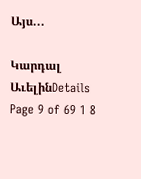Այս...

Կարդալ ԱւելինDetails
Page 9 of 69 1 8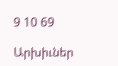9 10 69

Արխիւներ